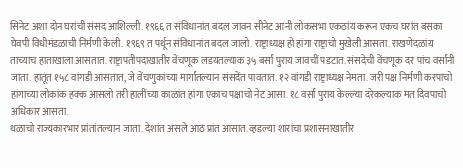सिनेट अशा दोन घरांची संसद आशिल्ली. १९६६ त संविधानांत बदल जावन सीनेट आनी लोकसभा एकठांय करून एकच घरांत बसका घेवपी विधीमंडळाची निर्मणी केली. १९६९ त पर्थून संविधानांत बदल जालो. राष्ट्राध्यक्ष हो हांगा राष्ट्राचो मुखेली आसता. राखणेदळांय ताच्याच हाताखाला आसतात. राष्ट्रापतीपदाखातीर वेंचणूक लडयतल्याक ३५ बर्सां पुराय जावचीं पडटात. संसदेची वेंचणूक दर पांच वर्सांनी जाता. हातूंत १५८ वांगडी आसतात, जे वेंचणुकांच्या मार्गांतल्यान संसदेंत पावतात. १२ वांगडी राष्ट्राध्यक्ष नेमता. जरी पक्ष निर्मणी करपाचो हांगाच्या लोकांक हक्क आसलो तरी हालींच्या काळांत हांगा एकाच पक्षाचो नेट आसा. १८ वर्सां पुराय केल्ल्या दरेकल्याक मत दिवपाचो अधिकार आसता.
थळाचो राज्यकारभार प्रांतांतल्यान जाता. देशांत असले आठ प्रांत आसात. व्हडल्या शारांचा प्रशासनाखातीर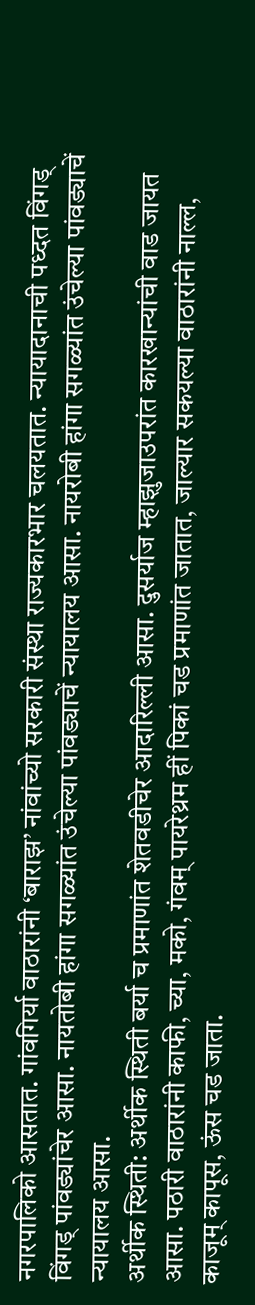नगरपालिको आसतात. गांवगिर्या वाठारांनी ‘बाराझ’ नांवांच्यो सरकारी संस्था राज्यकारभार चलयतात. न्यायादानाची पध्दत विंगड् विंगड् पांवड्यांचेर आसा. नायतोबी हांगा सगळ्यांत उंचेल्या पांवड्याचें न्यायालय आसा. नायरोबी हांगा सगळ्यांत उंचेल्या पांवड्याचें न्यायालय आसा.
अर्थीक स्थिती: अर्थीक स्थिती बर्या च प्रमाणांत शेतवडीचेर आदारिल्ली आसा. दुसर्याज म्हाझुजाउपरांत कारखान्यांची वाड जायत आसा. पठारी वाठारांनी काफी, च्या, मको, गंवम् पायरेथ्रम हीं पिकां चड प्रमाणांत जातात, जाल्यार सकयल्या वाठारांनी नाल्ल, काजूम् कापूस, ऊंस चड जाता.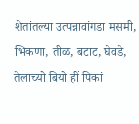शेतांतल्या उत्पन्नावांगडा मसमी, भिकणा, तीळ, बटाट, घेवडे, तेलाच्यो बियो हीं पिकां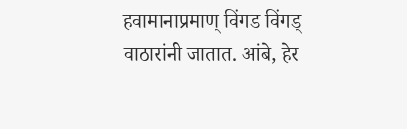हवामानाप्रमाण् विंगड विंगड् वाठारांनी जातात. आंबे, हेर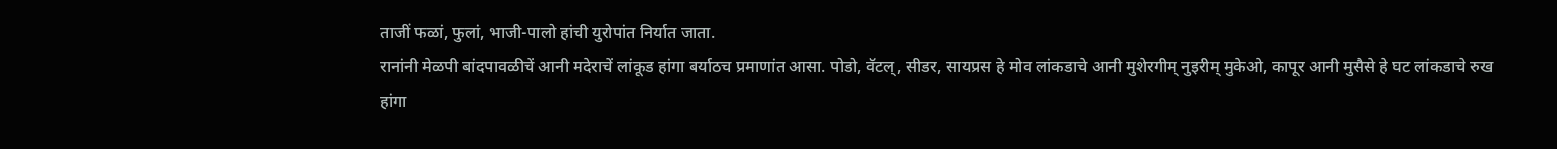ताजीं फळां, फुलां, भाजी-पालो हांची युरोपांत निर्यात जाता.
रानांनी मेळपी बांदपावळीचें आनी मदेराचें लांकूड हांगा बर्याठच प्रमाणांत आसा. पोडो, वॅटल्, सीडर, सायप्रस हे मोव लांकडाचे आनी मुशेरगीम् नुइरीम् मुकेओ, कापूर आनी मुसैसे हे घट लांकडाचे रुख हांगा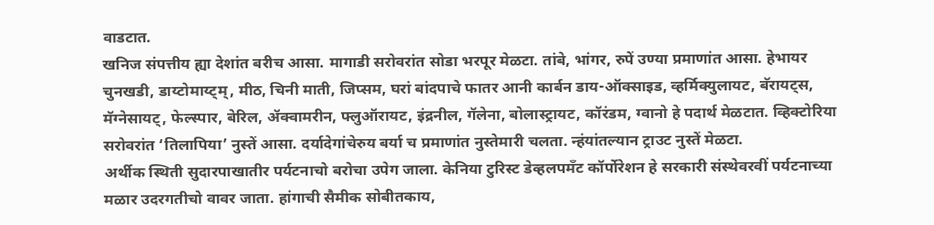वाडटात.
खनिज संपत्तीय ह्या देशांत बरीच आसा. मागाडी सरोवरांत सोडा भरपूर मेळटा. तांबे, भांगर, रुपें उण्या प्रमाणांत आसा. हेभायर चुनखडी, डाय्टोमाय्ट्म्, मीठ, चिनी माती, जिप्सम, घरां बांदपाचे फातर आनी कार्बन डाय-ऑक्साइड, व्हर्मिक्युलायट, बॅरायट्स, मॅग्नेसायट्, फेल्स्पार, बेरिल, ॲक्वामरीन, फ्लुऑरायट, इंद्रनील, गॅलेना, बोलास्ट्रायट, कॉरंडम, ग्वानो हे पदार्थ मेळटात. व्हिक्टोरिया सरोवरांत ‘तिलापिया’ नुस्तें आसा. दर्यादेगांचेरुय बर्या च प्रमाणांत नुस्तेमारी चलता. न्हंयांतल्यान ट्राउट नुस्तें मेळटा.
अर्थीक स्थिती सुदारपाखातीर पर्यटनाचो बरोचा उपेग जाला. केनिया टुरिस्ट डेव्हलपमँट कॉर्पोरेशन हे सरकारी संस्थेवरवीं पर्यटनाच्या मळार उदरगतीचो वावर जाता. हांगाची सैमीक सोबीतकाय,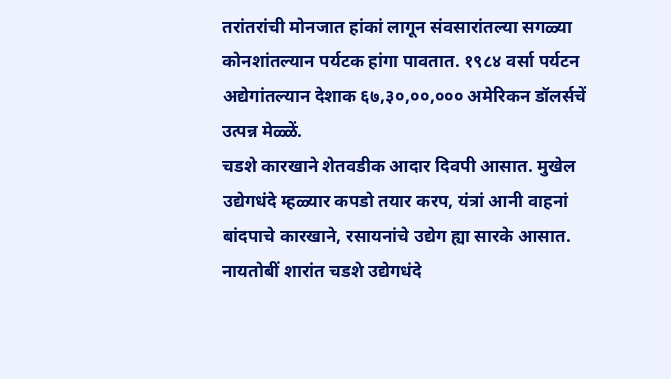तरांतरांची मोनजात हांकां लागून संवसारांतल्या सगळ्या कोनशांतल्यान पर्यटक हांगा पावतात. १९८४ वर्सा पर्यटन अद्येगांतल्यान देशाक ६७,३०,००,००० अमेरिकन डॉलर्सचें उत्पन्न मेळ्ळें.
चडशे कारखाने शेतवडीक आदार दिवपी आसात. मुखेल उद्येगधंदे म्हळ्यार कपडो तयार करप, यंत्रां आनी वाहनां बांदपाचे कारखाने, रसायनांचे उद्येग ह्या सारके आसात. नायतोबीं शारांत चडशे उद्येगधंदे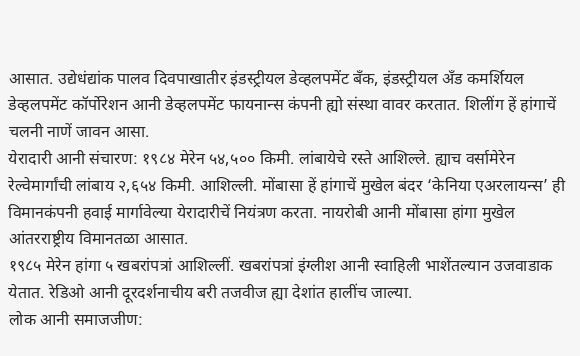आसात. उद्येधंद्यांक पालव दिवपाखातीर इंडस्ट्रीयल डेव्हलपमेंट बँक, इंडस्ट्रीयल अँड कमर्शियल डेव्हलपमेंट कॉर्पोरेशन आनी डेव्हलपमेंट फायनान्स कंपनी ह्यो संस्था वावर करतात. शिलींग हें हांगाचें चलनी नाणें जावन आसा.
येरादारी आनी संचारण: १९८४ मेरेन ५४,५०० किमी. लांबायेचे रस्ते आशिल्ले. ह्याच वर्सामेरेन रेल्वेमार्गांची लांबाय २,६५४ किमी. आशिल्ली. मोंबासा हें हांगाचें मुखेल बंदर ‘केनिया एअरलायन्स’ ही विमानकंपनी हवाई मार्गावेल्या येरादारीचें नियंत्रण करता. नायरोबी आनी मोंबासा हांगा मुखेल आंतरराष्ट्रीय विमानतळा आसात.
१९८५ मेरेन हांगा ५ खबरांपत्रां आशिल्लीं. खबरांपत्रां इंग्लीश आनी स्वाहिली भाशेंतल्यान उजवाडाक येतात. रेडिओ आनी दूरदर्शनाचीय बरी तजवीज ह्या देशांत हालींच जाल्या.
लोक आनी समाजजीण: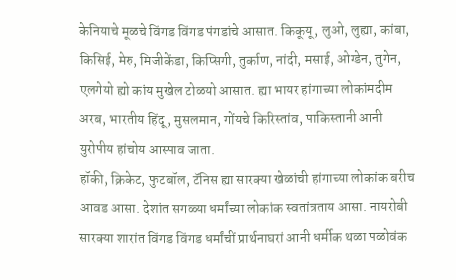केनियाचे मूळचे विंगड विंगड पंगडांचे आसात. किकूयू, लुओ, लुह्या, कांबा, किसिई, मेरु, मिजीकेंडा, किप्सिगी, तुर्काण, नांदी, मसाई, ओग्डेन, तुगेन, एलगेयो ह्यो कांय मुखेल टोळयो आसात. ह्या भायर हांगाच्या लोकांमदीम अरब, भारतीय हिंदू, मुसलमान, गोंयचे किरिस्तांव, पाकिस्तानी आनी युरोपीय हांचोय आस्पाव जाता.
हॉकी, क्रिकेट, फुटबॉल, टॅनिस ह्या सारक्या खेळांची हांगाच्या लोकांक बरीच आवड आसा. देशांत सगळ्या धर्मांच्या लोकांक स्वतांत्रताय आसा. नायरोबी सारक्या शारांत विंगड विंगड धर्मांचीं प्रार्थनाघरां आनी धर्मीक थळा पळोवंक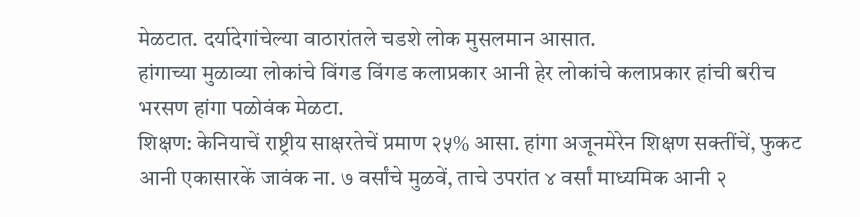मेळटात. दर्यादेगांचेल्या वाठारांतले चडशे लोक मुसलमान आसात.
हांगाच्या मुळाव्या लोकांचे विंगड विंगड कलाप्रकार आनी हेर लोकांचे कलाप्रकार हांची बरीच भरसण हांगा पळोवंक मेळटा.
शिक्षण: केनियाचें राष्ट्रीय साक्षरतेचें प्रमाण २५% आसा. हांगा अजूनमेरेन शिक्षण सक्तींचें, फुकट आनी एकासारकें जावंक ना. ७ वर्सांचे मुळवें, ताचे उपरांत ४ वर्सां माध्यमिक आनी २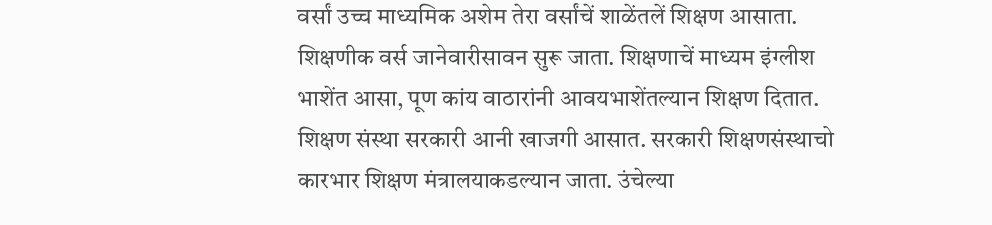वर्सां उच्च माध्यमिक अशेम तेरा वर्सांचें शाळेंतलें शिक्षण आसाता. शिक्षणीक वर्स जानेवारीसावन सुरू जाता. शिक्षणाचें माध्यम इंग्लीश भाशेंत आसा, पूण कांय वाठारांनी आवयभाशेंतल्यान शिक्षण दितात. शिक्षण संस्था सरकारी आनी खाजगी आसात. सरकारी शिक्षणसंस्थाचो कारभार शिक्षण मंत्रालयाकडल्यान जाता. उंचेल्या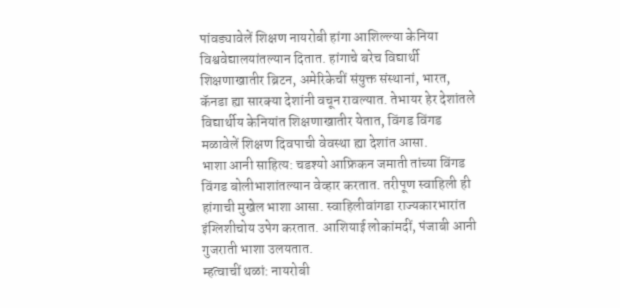पांवड्यावेलें शिक्षण नायरोबी हांगा आशिल्ल्या केनिया विश्ववेद्यालयांतल्यान दितात. हांगाचे बरेच विद्यार्थी शिक्षणाखातीर ब्रिटन, अमेरिकेचीं संयुक्त संस्थानां, भारत, कॅनडा ह्या सारक्या देशांनी वचून रावल्यात. तेभायर हेर देशांतले विद्यार्थीय केनियांत शिक्षणाखातीर येतात, विंगड विंगड मळावेलें शिक्षण दिवपाची वेवस्था ह्या देशांत आसा.
भाशा आनी साहित्य: चडश्यो आफ्रिकन जमाती तांच्या विंगड विंगड बोलीभाशांतल्यान वेव्हार करतात. तरीपूण स्वाहिली ही हांगाची मुखेल भाशा आसा. स्वाहिलीवांगडा राज्यकारभारांत इंग्लिशीचोय उपेग करतात. आशियाई लोकांमदीं, पंजाबी आनी गुजराती भाशा उलयतात.
म्हत्वाचीं थळां: नायरोबी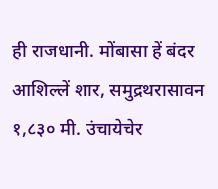ही राजधानी. मोंबासा हें बंदर आशिल्लें शार, समुद्रथरासावन १,८३० मी. उंचायेचेर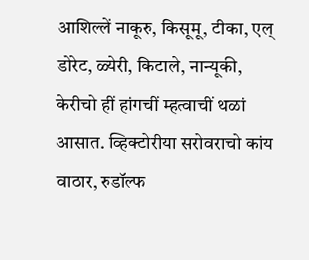आशिल्लें नाकूरु, किसूमू, टीका, एल् डोरेट, ळ्येरी, किटाले, नान्यूकी, केरीचो हीं हांगचीं म्हत्वाचीं थळां आसात. व्हिक्टोरीया सरोवराचो कांय वाठार, रुडॉल्फ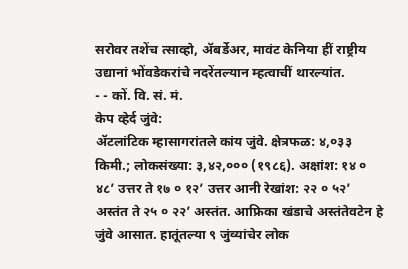सरोवर तशेंच त्साव्हो, ॲबर्डेअर, मावंट केनिया हीं राष्ट्रीय उद्यानां भोंवडेकरांचे नदरेंतल्यान म्हत्वाचीं थारल्यांत.
- - कों. वि. सं. मं.
केप व्हेर्द जुंवे:
ॲटलांटिक म्हासागरांतले कांय जुंवे. क्षेत्रफळ: ४,०३३ किमी.; लोकसंख्या: ३,४२,००० (१९८६). अक्षांश: १४ ० ४८’ उत्तर ते १७ ० १२’ उत्तर आनी रेखांश: २२ ० ५२’ अस्तंत ते २५ ० २२’ अस्तंत. आफ्रिका खंडाचे अस्तंतेवटेन हे जुंवे आसात. हातूंतल्या ९ जुंव्यांचेर लोक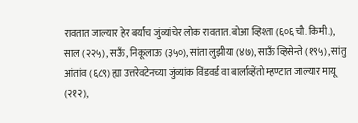रावतात जाल्यार हेर बर्यांच जुंव्यांचेर लोक रावतात. बोआ व्हिश्ता (६०६ चौ. किमी.), साल (२२५), सऊँ, निकूलाऊ (३५०), सांता लुझीया (४७), साऊँ व्हिसेन्ते (१९५), सांतु आंतांव (६८९) ह्या उत्तरेवटेनच्या जुंव्यांक विंडवर्ड वा बार्लाव्हेंतो म्हण्टात जाल्यार मायू (२१२),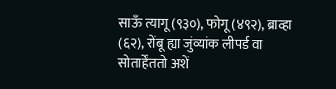साऊँ त्यागू (९३०), फोगू (४९२), ब्राव्हा (६२), रोंबू ह्या जुंव्यांक लीपर्ड वा सोतार्हेंततो अशें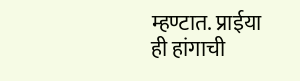म्हण्टात. प्राईया ही हांगाची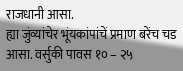राजधानी आसा.
ह्या जुंव्यांचेर भूंयकांपांचें प्रमाण बरेंच चड आसा. वर्सुकी पावस १० – २५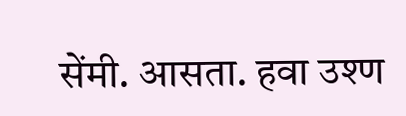सेंमी. आसता. हवा उश्ण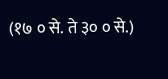(१७ ० से. ते ३० ० से.)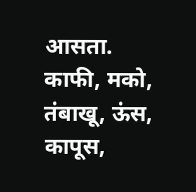आसता. काफी, मको, तंबाखू, ऊंस, कापूस,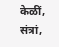केळीं, संत्रां,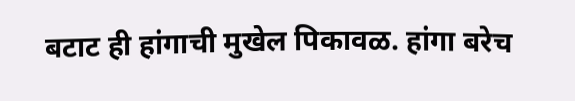बटाट ही हांगाची मुखेल पिकावळ. हांगा बरेच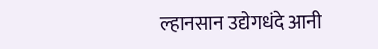ल्हानसान उद्येगधंदे आनी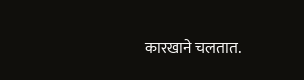कारखाने चलतात.